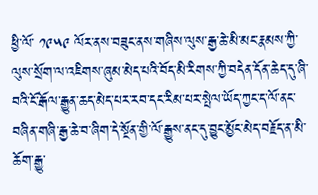ཕྱི་ལོ་ ༡༩༥༩ ལོར་ནས་བཟུང་ནས་གཞིས་ལུས་རྒྱ་ཆེ་མི་མང་རྣམས་ཀྱི་ལུས་སྲོག་ལ་འཇིགས་ཞུམ་མེད་པའི་བོད་མི་རིགས་ཀྱི་བདེན་དོན་ཆེད་དུ་ཞི་བའི་ངོ་རྒོལ་རྒྱུན་ཆད་མེད་པར་རབ་དང་རིམ་པར་སྤེལ་ཡོད་ཀྱང་ད་ལོ་ནང་བཞིན་གཞི་རྒྱ་ཆེ་བ་ཞིག་དེ་སྔོན་གྱི་ལོ་རྒྱུས་ནང་དུ་བྱུང་མྱོང་མེད་བརྗོད་ན་མི་ཆོག་རྒྱུ་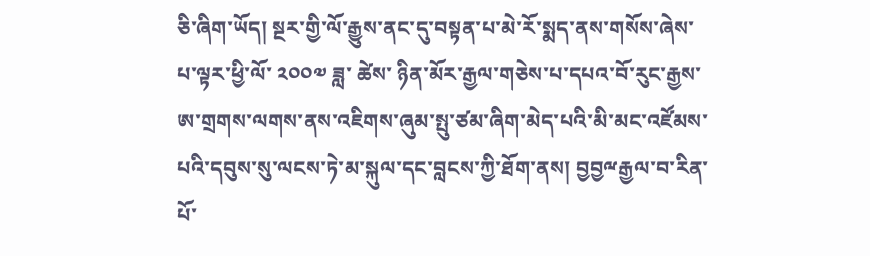ཅི་ཞིག་ཡོད། སྔར་གྱི་ལོ་རྒྱུས་ནང་དུ་བསྟན་པ་མེ་རོ་སྨད་ནས་གསོས་ཞེས་པ་ལྟར་ཕྱི་ལོ་ ༢༠༠༧ ཟླ་ ཚེས་ ཉིན་མོར་རྒྱལ་གཅེས་པ་དཔའ་བོ་རུང་རྒྱས་ཨ་གྲགས་ལགས་ནས་འཇིགས་ཞུམ་སྤུ་ཙམ་ཞིག་མེད་པའི་མི་མང་འཛོམས་པའི་དབུས་སུ་ལངས་ཏེ་མ་སྐུལ་དང་བླངས་ཀྱི་ཐོག་ནས། བྱབྱྋརྒྱལ་བ་རིན་པོ་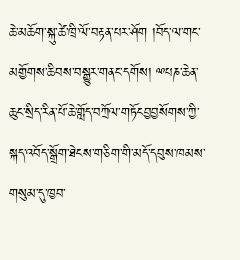ཆེ་མཆོག་སྐུ་ཚེ་ཁྲི་ལོ་བརྟན་པར་ཤོག །བོད་ལ་གང་མགྱོགས་ཆིབས་བསྒྱུར་གནང་དགོས། ྋཔཎ་ཆེན་ཆུང་སྲིད་རིན་པོ་ཆེ་གློད་བཀྲོལ་གཏོངབྱབྱསོགས་ཀྱི་སྐད་འབོད་སྒྲོག་ཐེངས་གཅིག་གི་མདོ་དབུས་ཁམས་གསུམ་དུ་ཁྱབ་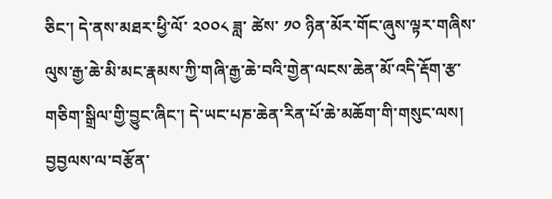ཅིང་། དེ་ནས་མཐར་ཕྱི་ལོ་ ༢༠༠༨ ཟླ་ ཚེས་ ༡༠ ཉིན་མོར་གོང་ཞུས་ལྟར་གཞིས་ལུས་རྒྱ་ཆེ་མི་མང་རྣམས་ཀྱི་གཞི་རྒྱ་ཆེ་བའི་གྱེན་ལངས་ཆེན་མོ་འདི་རྡོག་རྩ་གཅིག་སྒྲིལ་གྱི་བྱུང་ཞིང་། དེ་ཡང་པཎ་ཆེན་རིན་པོ་ཆེ་མཆོག་གི་གསུང་ལས། བྱབྱལས་ལ་བརྩོན་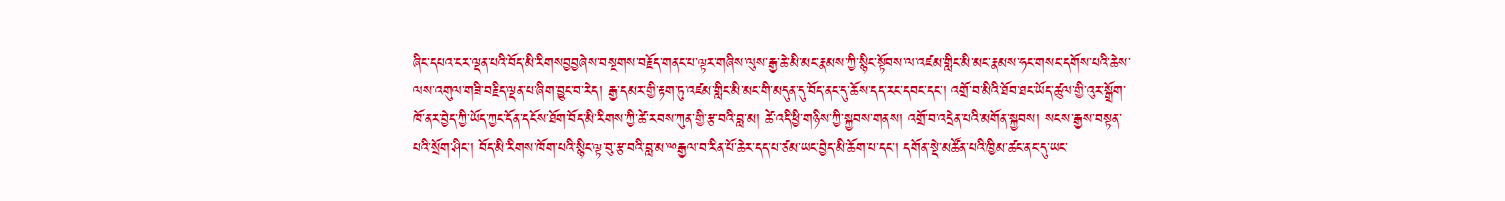ཞིང་དཔའ་ངར་ལྡན་པའི་བོད་མི་རིགསབྱབྱཞེས་བསྔགས་བརྗོད་གནང་པ་ལྟར་གཞིས་ལུས་རྒྱ་ཆེ་མི་མང་རྣམས་ཀྱི་སྙིང་སྟོབས་ལ་འཛམ་གླིང་མི་མང་རྣམས་ཧང་གསང་དགོས་པའི་ཆེས་ལས་འགུལ་གཟི་བརྗིད་ལྡན་པ་ཞིག་བྱུང་བ་རེད། རྒྱ་དམར་གྱི་རྟག་ཏུ་འཛམ་གླིང་མི་མང་གི་མདུན་དུ་བོད་ནང་དུ་ཆོས་དད་རང་དབང་དང་། འགྲོ་བ་མིའི་ཐོབ་ཐང་ཡོད་ཚུལ་གྱི་འུར་སྒྲོག་ཁོ་ནར་བྱེད་ཀྱི་ཡོད་ཀྱང་དོན་དངོས་ཐོག་བོད་མི་རིགས་ཀྱི་ཚེ་རབས་ཀུན་གྱི་རྩ་བའི་བླ་མ། ཚེ་འདི་ཕྱི་གཉིས་ཀྱི་སྐྱབས་གནས། འགྲོ་བ་འདྲེན་པའི་མགོན་སྐྱབས། སངས་རྒྱས་བསྟན་པའི་སྲོག་ཤིང་། བོད་མི་རིགས་ཁོག་པའི་སྙིང་ལྟ་བུ་རྩ་བའི་བླ་མ་ྋརྒྱལ་བ་རིན་པོ་ཆེར་དད་པ་ཙམ་ཡང་བྱེད་མི་ཆོག་པ་དང་། དགོན་སྡེ་མཚོན་པའི་ཁྱིམ་ཚང་ནང་དུ་ཡང་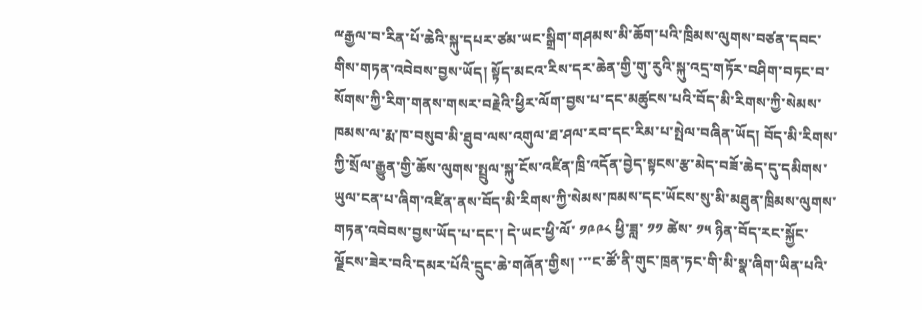ྋརྒྱལ་བ་རིན་པོ་ཆེའི་སྐུ་དཔར་ཙམ་ཡང་སྒྲིག་གཤམས་མི་ཆོག་པའི་ཁྲིམས་ལུགས་བཙན་དབང་གིས་གཏན་འབེབས་བྱས་ཡོད། སྟོད་མངའ་རིས་དར་ཆེན་གྱི་གུ་རུའི་སྐུ་འདྲ་གཏོར་བཤིག་བཏང་བ་སོགས་ཀྱི་རིག་གནས་གསར་བརྗེའི་ཕྱིར་ལོག་བྱས་པ་དང་མཚུངས་པའི་བོད་མི་རིགས་ཀྱི་སེམས་ཁམས་ལ་རྨ་ཁ་བསུབ་མི་ཐུབ་ལས་འགུལ་ཐ་ཤལ་རབ་དང་རིམ་པ་སྤེལ་བཞིན་ཡོད། བོད་མི་རིགས་ཀྱི་སྲོལ་རྒྱུན་གྱི་ཆོས་ལུགས་སྤྲུལ་སྐུ་ངོས་འཛིན་ཁྲི་འདོན་བྱེད་སྟངས་རྩ་མེད་བཟོ་ཆེད་དུ་དམིགས་ཡུལ་ངན་པ་ཞིག་འཛིན་ནས་བོད་མི་རིགས་ཀྱི་སེམས་ཁམས་དང་ཡོངས་སུ་མི་མཐུན་ཁྲིམས་ལུགས་གཏན་འབེབས་བྱས་ཡོད་པ་དང་། དེ་ཡང་ཕྱི་ལོ་ ༡༩༩༨ ཕྱི་ཟླ་ ༡༡ ཚེས་ ༡༥ ཉིན་བོད་རང་སྐྱོང་ལྗོངས་ཟེར་བའི་དམར་པོའི་དྲུང་ཆེ་གཞོན་གྱིས། ་་་ང་ཚོ་ནི་གུང་ཁྲན་ཏང་གི་མི་སྣ་ཞིག་ཡིན་པའི་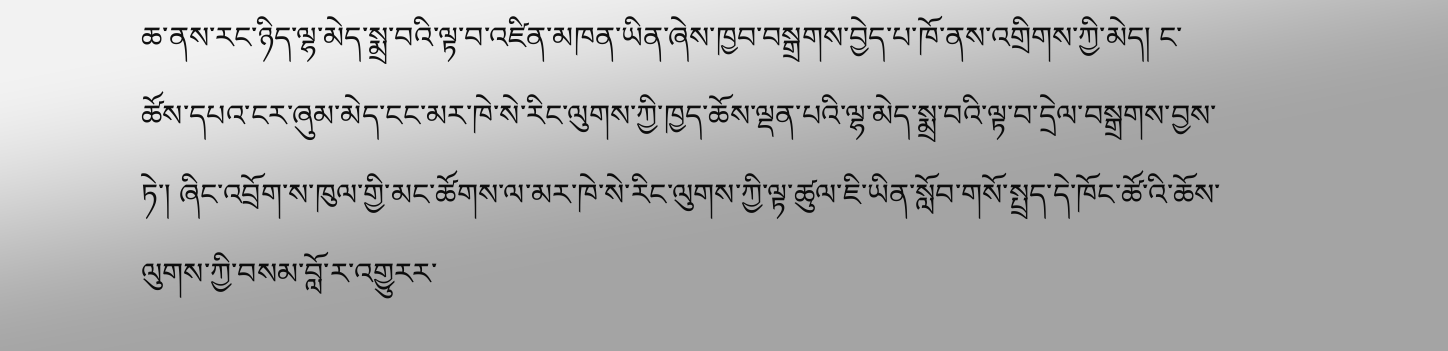ཆ་ནས་རང་ཉིད་ལྷ་མེད་སྨྲ་བའི་ལྟ་བ་འཛིན་མཁན་ཡིན་ཞེས་ཁྱབ་བསྒྲགས་བྱེད་པ་ཁོ་ནས་འགྲིགས་ཀྱི་མེད། ང་ཚོས་དཔའ་ངར་ཞུམ་མེད་ངང་མར་ཁེ་སེ་རིང་ལུགས་ཀྱི་ཁྱད་ཆོས་ལྡན་པའི་ལྷ་མེད་སྨྲ་བའི་ལྟ་བ་དྲེལ་བསྒྲགས་བྱས་ཏེ་། ཞིང་འབྲོག་ས་ཁུལ་གྱི་མང་ཚོགས་ལ་མར་ཁེ་སེ་རིང་ལུགས་ཀྱི་ལྟ་ཚུལ་ཇི་ཡིན་སློབ་གསོ་སྤྲད་དེ་ཁོང་ཚོ་འི་ཆོས་ལུགས་ཀྱི་བསམ་བློ་ར་འགྱུརར་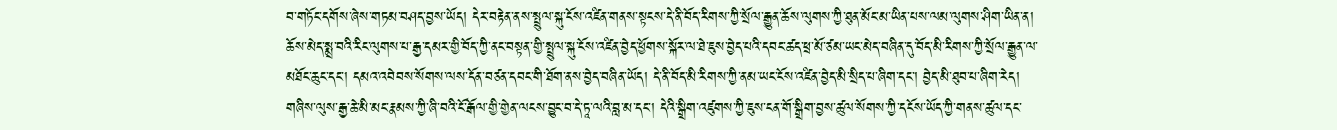བ་གཏོང་དགོས་ཞེས་གཏམ་བཤད་བྱས་ཡོད། དེར་བརྟེན་ནས་སྤྲུལ་སྐུ་ངོས་འཛིན་གནས་སྟངས་དེ་ནི་བོད་རིགས་ཀྱི་སྲོལ་རྒྱུན་ཆོས་ལུགས་ཀྱི་ཐུན་མོང་མ་ཡིན་པས་ལམ་ལུགས་ཤིག་ཡིན་ན། ཆོས་མེད་སྨྲ་བའི་རིང་ལུགས་པ་རྒྱ་དམར་གྱི་བོད་ཀྱི་ནང་བསྟན་གྱི་སྤྲུལ་སྐུ་ངོས་འཛིན་བྱེད་ཕྱོགས་སྐོར་ལ་ཐེ་ཇུས་བྱེད་པའི་དབང་ཚད་ཕྲ་མོ་ཙམ་ཡང་མེད་བཞིན་དུ་བོད་མི་རིགས་ཀྱི་སྲོལ་རྒྱུན་ལ་མཐོང་ཆུང་དང་། དམའ་འབེབས་སོགས་ལས་དོན་བཙན་དབང་གི་ཐོག་ནས་བྱེད་བཞིན་ཡོད། དེ་ནི་བོད་མི་རིགས་ཀྱི་ནམ་ཡང་ངོས་འཛིན་བྱེད་མི་སྲིད་པ་ཞིག་དང་། བྱེད་མི་ཐུབ་པ་ཞིག་རེད། གཞིས་ལུས་རྒྱ་ཆེ་མི་མང་རྣམས་ཀྱི་ཞི་བའི་ངོ་རྒོལ་གྱི་གྱེན་ལངས་བྱུང་བ་དེ་ཏཱ་ལའི་བླ་མ་དང་། དེའི་སྒྲིག་འཛུགས་ཀྱི་ཇུས་ངན་གོ་སྒྲིག་བྱས་ཚུལ་སོགས་ཀྱི་དངོས་ཡོད་ཀྱི་གནས་ཚུལ་དང་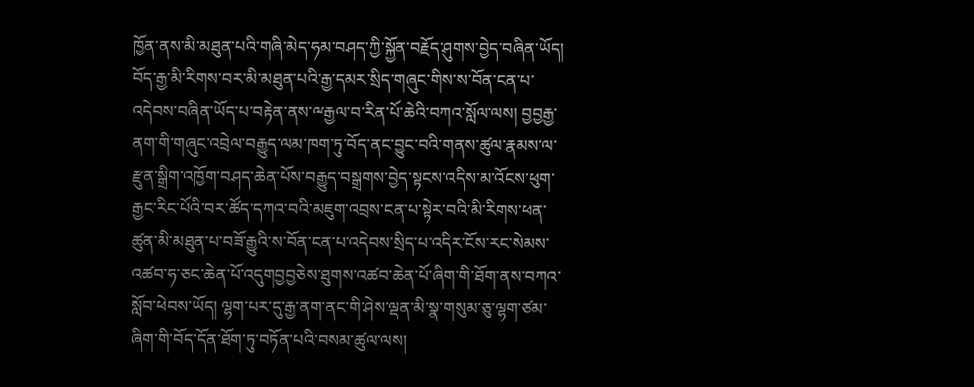ཁྱོན་ནས་མི་མཐུན་པའི་གཞི་མེད་ཧམ་བཤད་ཀྱི་སྐྱོན་བརྗོད་ཤུགས་བྱེད་བཞིན་ཡོད། བོད་རྒྱ་མི་རིགས་བར་མི་མཐུན་པའི་རྒྱ་དམར་སྲིད་གཞུང་གིས་ས་བོན་ངན་པ་འདེབས་བཞིན་ཡོད་པ་བརྟེན་ནས་ྋརྒྱལ་བ་རིན་པོ་ཆེའི་བཀའ་སློལ་ལས། བྱབྱརྒྱ་ནག་གི་གཞུང་འབྲེལ་བརྒྱུད་ལམ་ཁག་ཏུ་བོད་ནང་བྱུང་བའི་གནས་ཚུལ་རྣམས་ལ་རྫུན་སྒྲིག་འཁྱོག་བཤད་ཆེན་པོས་བརྒྱུད་བསྒྲགས་བྱེད་སྟངས་འདིས་མ་འོངས་ཕུག་རྒྱང་རིང་པོའི་བར་ཚོད་དཀའ་བའི་མཇུག་འབྲས་ངན་པ་སྟེར་བའི་མི་རིགས་ཕན་ཚུན་མི་མཐུན་པ་བཟོ་རྒྱུའི་ས་བོན་ངན་པ་འདེབས་སྲིད་པ་འདིར་ངོས་རང་སེམས་འཚབ་ཧ་ཅང་ཆེན་པོ་འདུགབྱབྱཅེས་ཐུགས་འཚབ་ཆེན་པོ་ཞིག་གི་ཐོག་ནས་བཀའ་སློབ་ཕེབས་ཡོད། ལྷག་པར་དུ་རྒྱ་ནག་ནང་གི་ཤེས་ལྡན་མི་སྣ་གསུམ་ཅུ་ལྷག་ཙམ་ཞིག་གི་བོད་དོན་ཐོག་ཏུ་བཏོན་པའི་བསམ་ཚུལ་ལས།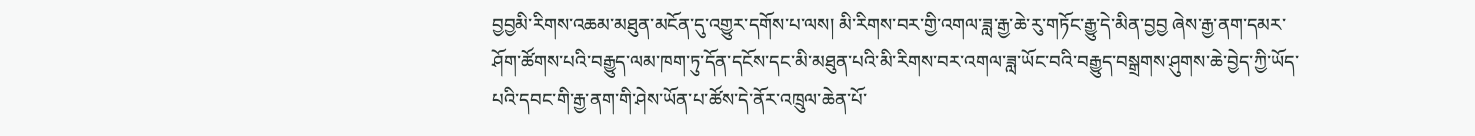བྱབྱམི་རིགས་འཆམ་མཐུན་མངོན་དུ་འགྱུར་དགོས་པ་ལས། མི་རིགས་བར་གྱི་འགལ་ཟླ་རྒྱ་ཆེ་རུ་གཏོང་རྒྱུ་དེ་མིན་བྱབྱ ཞེས་རྒྱ་ནག་དམར་ཤོག་ཚོགས་པའི་བརྒྱུད་ལམ་ཁག་ཏུ་དོན་དངོས་དང་མི་མཐུན་པའི་མི་རིགས་བར་འགལ་ཟླ་ཡོང་བའི་བརྒྱུད་བསྒྲགས་ཤུགས་ཆེ་བྱེད་ཀྱི་ཡོད་པའི་དབང་གི་རྒྱ་ནག་གི་ཤེས་ཡོན་པ་ཚོས་དེ་ནོར་འཁྲུལ་ཆེན་པོ་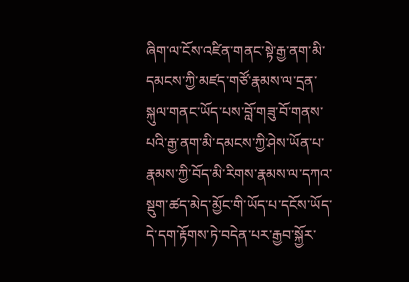ཞིག་ལ་ངོས་འཛིན་གནང་སྟེ་རྒྱ་ནག་མི་དམངས་ཀྱི་མཛད་གཙོ་རྣམས་ལ་དྲན་སྐུལ་གནང་ཡོད་པས་བློ་གཟུ་བོ་གནས་པའི་རྒྱ་ནག་མི་དམངས་ཀྱི་ཤེས་ཡོན་པ་རྣམས་ཀྱི་བོད་མི་རིགས་རྣམས་ལ་དཀའ་སྡུག་ཚད་མེད་མྱོང་གི་ཡོད་པ་དངོས་ཡོད་དེ་དག་རྟོགས་ཏེ་བདེན་པར་རྒྱབ་སྐྱོར་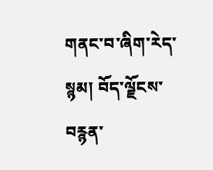གནང་བ་ཞིག་རེད་སྙམ། བོད་ལྗོངས་བརྙན་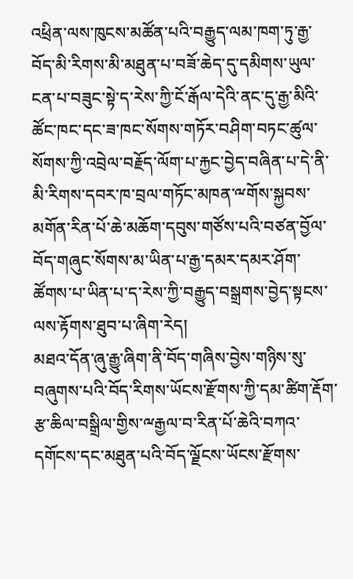འཕྲིན་ལས་ཁུངས་མཚོན་པའི་བརྒྱུད་ལམ་ཁག་ཏུ་རྒྱ་བོད་མི་རིགས་མི་མཐུན་པ་བཟོ་ཆེད་དུ་དམིགས་ཡུལ་ངན་པ་བཟུང་སྟེ་ད་རེས་ཀྱི་ངོ་རྒོལ་དེའི་ནང་དུ་རྒྱ་མིའི་ཚོང་ཁང་དང་ཟ་ཁང་སོགས་གཏོར་བཤིག་བཏང་ཚུལ་སོགས་ཀྱི་འབྲེལ་བརྗོད་ལོག་པ་རྐྱང་བྱེད་བཞིན་པ་དེ་ནི་མི་རིགས་དབར་ཁ་བྲལ་གཏོང་མཁན་ྋགོས་སྐྱབས་མགོན་རིན་པོ་ཆེ་མཆོག་དབུས་གཙོས་པའི་བཙན་བྱོལ་བོད་གཞུང་སོགས་མ་ཡིན་པ་རྒྱ་དམར་དམར་ཤོག་ཚོགས་པ་ཡིན་པ་ད་རེས་ཀྱི་བརྒྱུད་བསྒྲགས་བྱེད་སྟངས་ལས་རྟོགས་ཐུབ་པ་ཞིག་རེད།
མཐའ་དོན་ཞུ་རྒྱུ་ཞིག་ནི་བོད་གཞིས་བྱེས་གཉིས་སུ་བཞུགས་པའི་བོད་རིགས་ཡོངས་རྫོགས་ཀྱི་དམ་ཚིག་རྡོག་རྩ་ཆིལ་བསྒྲིལ་གྱིས་ྋརྒྱལ་བ་རིན་པོ་ཆེའི་བཀའ་དགོངས་དང་མཐུན་པའི་བོད་ལྗོངས་ཡོངས་རྫོགས་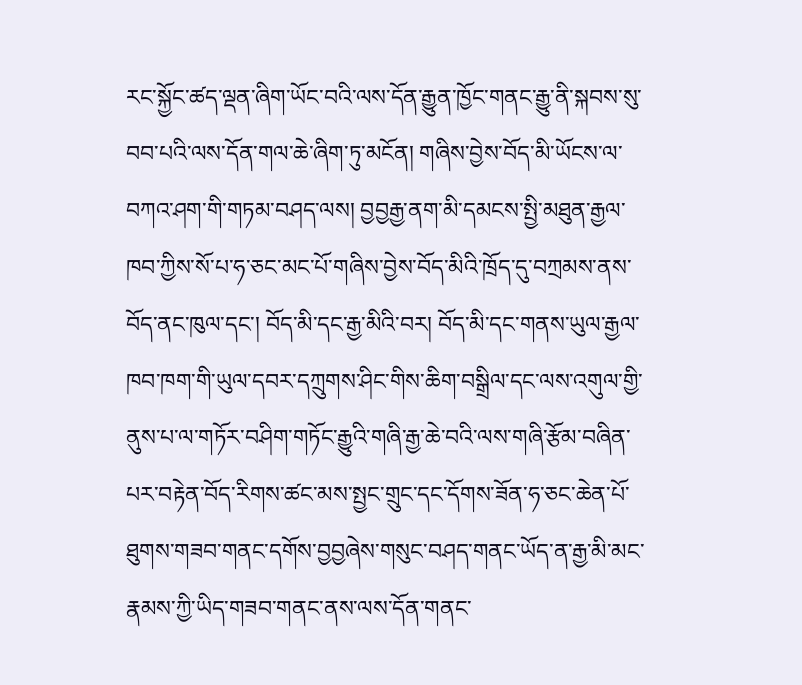རང་སྐྱོང་ཚད་ལྡན་ཞིག་ཡོང་བའི་ལས་དོན་རྒྱུན་ཁྱོང་གནང་རྒྱུ་ནི་སྐབས་སུ་བབ་པའི་ལས་དོན་གལ་ཆེ་ཞིག་ཏུ་མངོན། གཞིས་བྱེས་བོད་མི་ཡོངས་ལ་བཀའ་ཤག་གི་གཏམ་བཤད་ལས། བྱབྱརྒྱ་ནག་མི་དམངས་སྤྱི་མཐུན་རྒྱལ་ཁབ་ཀྱིས་སོ་པ་ཧ་ཅང་མང་པོ་གཞིས་བྱེས་བོད་མིའི་ཁྲོད་དུ་བཀྲམས་ནས་བོད་ནང་ཁུལ་དང་། བོད་མི་དང་རྒྱ་མིའི་བར། བོད་མི་དང་གནས་ཡུལ་རྒྱལ་ཁབ་ཁག་གི་ཡུལ་དབར་དཀྲུགས་ཤིང་གིས་ཆིག་བསྒྲིལ་དང་ལས་འགུལ་གྱི་ནུས་པ་ལ་གཏོར་བཤིག་གཏོང་རྒྱུའི་གཞི་རྒྱ་ཆེ་བའི་ལས་གཞི་རྩོམ་བཞིན་པར་བརྟེན་བོད་རིགས་ཚང་མས་སྤྱང་གྲུང་དང་དོགས་ཟོན་ཧ་ཅང་ཆེན་པོ་ཐུགས་གཟབ་གནང་དགོས་བྱབྱཞེས་གསུང་བཤད་གནང་ཡོད་ན་རྒྱ་མི་མང་རྣམས་ཀྱི་ཡིད་གཟབ་གནང་ནས་ལས་དོན་གནང་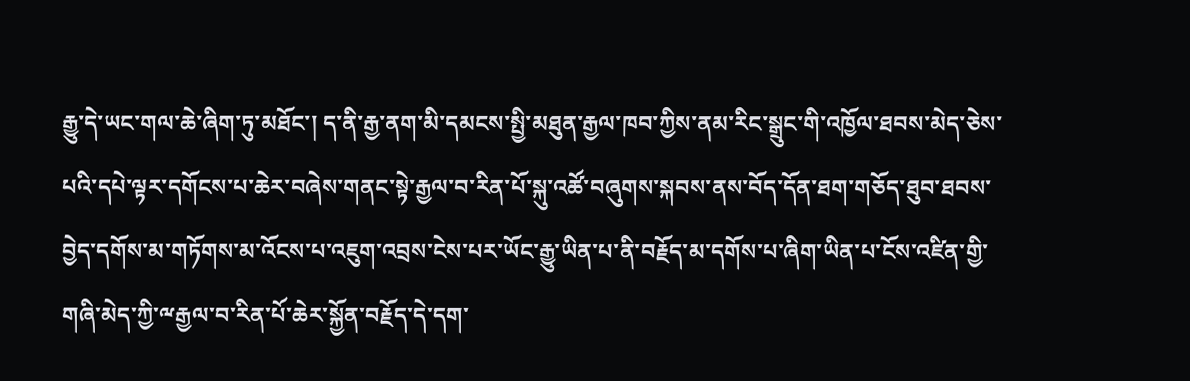རྒྱུ་དེ་ཡང་གལ་ཆེ་ཞིག་ཏུ་མཐོང་། ད་ནི་རྒྱ་ནག་མི་དམངས་སྤྱི་མཐུན་རྒྱལ་ཁབ་ཀྱིས་ནམ་རིང་སྒྲུང་གི་འཁྱོལ་ཐབས་མེད་ཅེས་པའི་དཔེ་ལྟར་དགོངས་པ་ཆེར་བཞེས་གནང་སྟེ་རྒྱལ་བ་རིན་པོ་སྐུ་འཚོ་བཞུགས་སྐབས་ནས་བོད་དོན་ཐག་གཅོད་ཐུབ་ཐབས་བྱེད་དགོས་མ་གཏོགས་མ་འོངས་པ་འཇུག་འབྲས་ངེས་པར་ཡོང་རྒྱུ་ཡིན་པ་ནི་བརྗོད་མ་དགོས་པ་ཞིག་ཡིན་པ་ངོས་འཛིན་གྱི་གཞི་མེད་ཀྱི་ྋརྒྱལ་བ་རིན་པོ་ཆེར་སྐྱོན་བརྗོད་དེ་དག་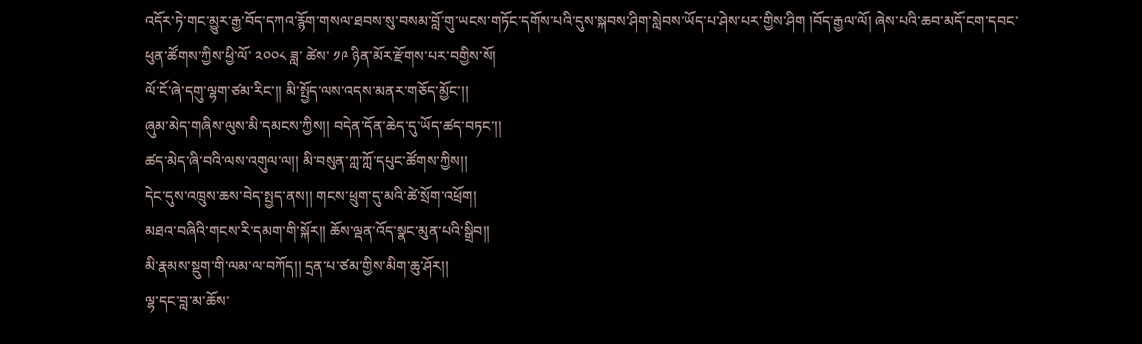འདོར་ཏེ་གང་མྱུར་རྒྱ་བོད་དཀའ་རྙོག་གསལ་ཐབས་སུ་བསམ་བློ་གུ་ཡངས་གཏོང་དགོས་པའི་དུས་སྐབས་ཤིག་སླེབས་ཡོད་པ་ཤེས་པར་གྱིས་ཤིག །བོད་རྒྱལ་ལོ། ཞེས་པའི་ཆབ་མདོ་ངག་དབང་ཕུན་ཚོགས་ཀྱིས་ཕྱི་ལོ་ ༢༠༠༨ ཟླ་ ཚེས་ ༡༩ ཉིན་མོར་རྫོགས་པར་བགྱིས་སོ།
ལོ་ངོ་ཞེ་དགུ་ལྷག་ཙམ་རིང་།། མི་སྤྱོད་ལས་འདས་མནར་གཅོད་མྱོང་།།
ཞུམ་མེད་གཞིས་ལུས་མི་དམངས་ཀྱིས།། བདེན་དོན་ཆེད་དུ་ཡོད་ཚད་བཏང་།།
ཚད་མེད་ཞི་བའི་ལས་འགུལ་ལ།། མི་བསུན་ཀླ་ཀློ་དཔུང་ཚོགས་ཀྱིས།།
དེང་དུས་འཁྲུས་ཆས་བེད་སྤྱད་ནས།། གངས་ཕྲུག་དུ་མའི་ཚེ་སྲོག་འཕྲོག།
མཐའ་བཞིའི་གངས་རི་དམག་གི་སྐོར།། ཆོས་ལྡན་འོད་སྣང་མུན་པའི་སྒྲིབ།།
མི་རྣམས་སྡུག་གི་ལམ་ལ་བཀོད།། དྲན་པ་ཙམ་གྱིས་མིག་ཆུ་ཤོར།།
ལྷ་དང་བླ་མ་ཆོས་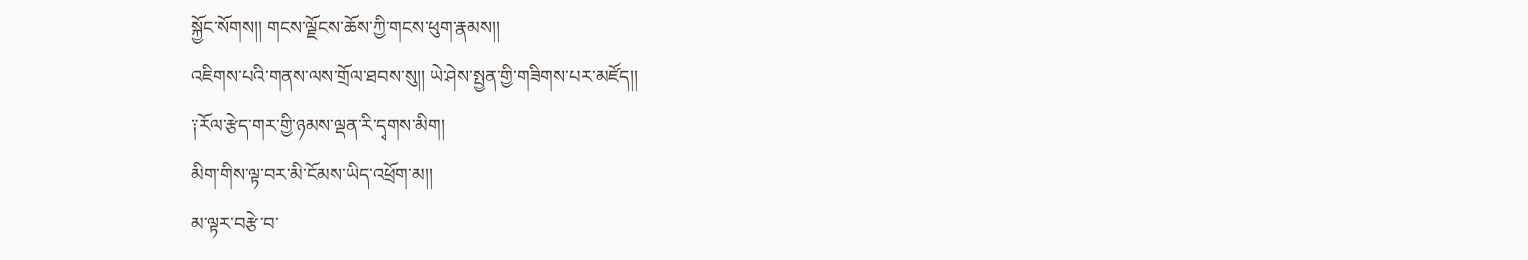སྐྱོང་སོགས།། གངས་ལྗོངས་ཆོས་ཀྱི་གངས་ཕུག་རྣམས།།
འཇིགས་པའི་གནས་ལས་གྲོལ་ཐབས་སུ།། ཡེ་ཤེས་སྤྱན་གྱི་གཟིགས་པར་མཛོད།།
༑རོལ་རྩེད་གར་གྱི་ཉམས་ལྡན་རི་དྭགས་མིག།
མིག་གིས་ལྟ་བར་མི་ངོམས་ཡིད་འཕྲོག་མ།།
མ་ལྟར་བརྩེ་བ་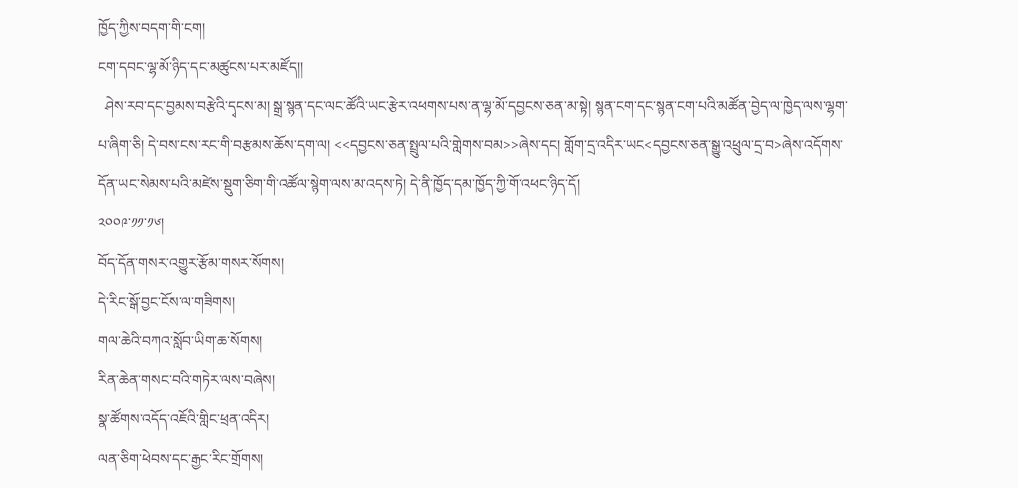ཁྱོད་ཀྱིས་བདག་གི་ངག།
ངག་དབང་ལྷ་མོ་ཉིད་དང་མཚུངས་པར་མཛོད།།
  ཤེས་རབ་དང་བྱམས་བརྩེའི་དྭངས་མ། སྒྲ་སྙན་དང་ལང་ཚོའི་ཡང་རྩེར་འཕགས་པས་ན་ལྷ་མོ་དབྱངས་ཅན་མ་སྟེ། སྙན་ངག་དང་སྙན་ངག་པའི་མཚོན་བྱེད་ལ་ཁྱེད་ལས་ལྷག་པ་ཞིག་ཅི། དེ་བས་ངས་རང་གི་བརྩམས་ཆོས་དག་ལ། <<དབྱངས་ཅན་སྤྲུལ་པའི་གླེགས་བམ>>ཞེས་དང། གློག་དྲ་འདིར་ཡང<དབྱངས་ཅན་སྒྱུ་འཕྲུལ་དྲ་བ>ཞེས་འདོགས་དོན་ཡང་སེམས་པའི་མཛེས་སྡུག་ཅིག་གི་འཚོལ་སྙེག་ལས་མ་འདས་ཏེ། དེ་ནི་ཁྱོད་དམ་ཁྱོད་ཀྱི་གོ་འཕང་ཉིད་དོ།
༢༠༠༩་༡༡་༡༦།
བོད་དོན་གསར་འགྱུར་རྩོམ་གསར་སོགས།
དེ་རིང་སྒོ་བྱང་ངོས་ལ་གཟིགས།
གལ་ཆེའི་བཀའ་སློབ་ཡིག་ཆ་སོགས།
རིན་ཆེན་གསང་བའི་གཏེར་ལས་བཞེས།
སྣ་ཚོགས་འདོད་འཇོའི་གླིང་ཕྲན་འདིར།
ལན་ཅིག་ཕེབས་དང་རྒྱང་རིང་གྲོགས།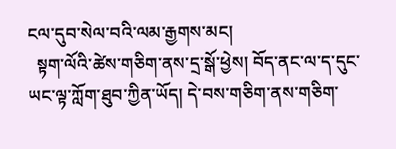ངལ་དུབ་སེལ་བའི་ལམ་རྒྱགས་མང།
  སྟག་ལོའི་ཚེས་གཅིག་ནས་དྲ་སྒོ་ཕྱེས། བོད་ནང་ལ་ད་དུང་ཡང་ལྟ་ཀློག་ཐུབ་ཀྱིན་ཡོད། དེ་བས་གཅིག་ནས་གཅིག་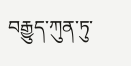བརྒྱུད་ཀུན་ཏུ་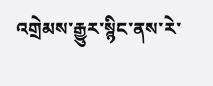འགྲེམས་རྒྱུར་སྙིང་ནས་རེ་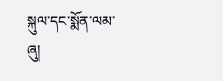སྐུལ་དང་སྨོན་ལམ་ཞུ།